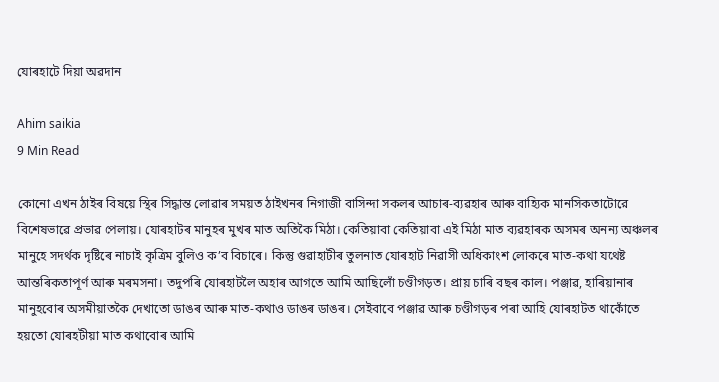যোৰহাটে দিয়া অৱদান

Ahim saikia
9 Min Read

কোনো এখন ঠাইৰ বিষয়ে স্থিৰ সিদ্ধান্ত লোৱাৰ সময়ত ঠাইখনৰ নিগাজী বাসিন্দা সকলৰ আচাৰ-ব্যৱহাৰ আৰু বাহ্যিক মানসিকতাটোরে বিশেষভাৱে প্ৰভাৱ পেলায়। যোৰহাটৰ মানুহৰ মুখৰ মাত অতিকৈ মিঠা। কেতিয়াবা কেতিয়াবা এই মিঠা মাত ব্যৱহাৰক অসমৰ অনন্য অঞ্চলৰ মানুহে সদর্থক দৃষ্টিৰে নাচাই কৃত্রিম বুলিও ক’ব বিচাৰে। কিন্তু গুৱাহাটীৰ তুলনাত যোৰহাট নিৱাসী অধিকাংশ লোকৰে মাত-কথা যথেষ্ট আন্তৰিকতাপূর্ণ আৰু মৰমসনা। তদুপৰি যোৰহাটলৈ অহাৰ আগতে আমি আছিলোঁ চণ্ডীগড়ত। প্রায় চাৰি বছৰ কাল। পঞ্জাৱ, হাৰিয়ানাৰ মানুহবোৰ অসমীয়াতকৈ দেখাতো ডাঙৰ আৰু মাত-কথাও ডাঙৰ ডাঙৰ। সেইবাবে পঞ্জাৱ আৰু চণ্ডীগড়ৰ পৰা আহি যোৰহাটত থাকোঁতে হয়তো যোৰহটীয়া মাত কথাবোৰ আমি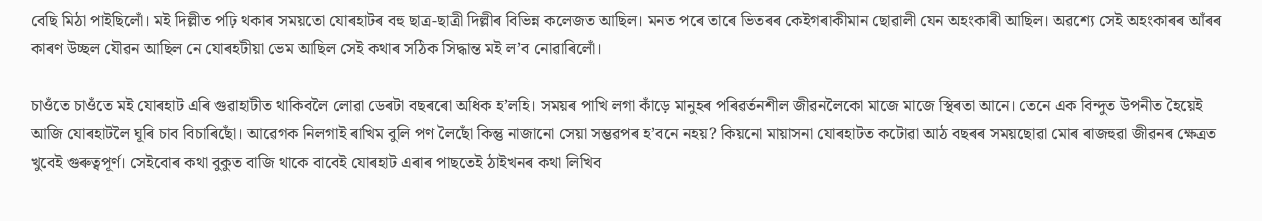বেছি মিঠা পাইছিলোঁ। মই দিল্লীত পঢ়ি থকাৰ সময়তো যোৰহাটৰ বহু ছাত্র-ছাত্রী দিল্লীৰ বিভিন্ন কলেজত আছিল। মনত পৰে তাৰে ভিতৰৰ কেইগৰাকীমান ছোৱালী যেন অহংকাৰী আছিল। অৱশ্যে সেই অহংকাৰৰ আঁৰৰ কাৰণ উচ্ছল যৌৱন আছিল নে যোৰহটীয়া ভেম আছিল সেই কথাৰ সঠিক সিদ্ধান্ত মই ল’ব নোৱাৰিলোঁ।

চাওঁতে চাওঁতে মই যোৰহাট এৰি গুৱাহাটীত থাকিবলৈ লোৱা ডেৰটা বছৰৰো অধিক হ’লহি। সময়ৰ পাখি লগা কাঁড়ে মানুহৰ পৰিৱৰ্তনশীল জীৱনলৈকো মাজে মাজে স্থিৰতা আনে। তেনে এক বিন্দুত উপনীত হৈয়েই আজি যোৰহাটলৈ ঘূৰি চাব বিচাৰিছোঁ। আৱেগক নিলগাই ৰাখিম বুলি পণ লৈছোঁ কিন্তু নাজানো সেয়া সম্ভৱপৰ হ’বনে নহয়? কিয়নো মায়াসনা যোৰহাটত কটোৱা আঠ বছৰৰ সময়ছোৱা মোৰ ৰাজহুৱা জীৱনৰ ক্ষেত্ৰত খুবেই গুৰুত্বপূর্ণ। সেইবোৰ কথা বুকুত বাজি থাকে বাবেই যোৰহাট এৰাৰ পাছতেই ঠাইখনৰ কথা লিখিব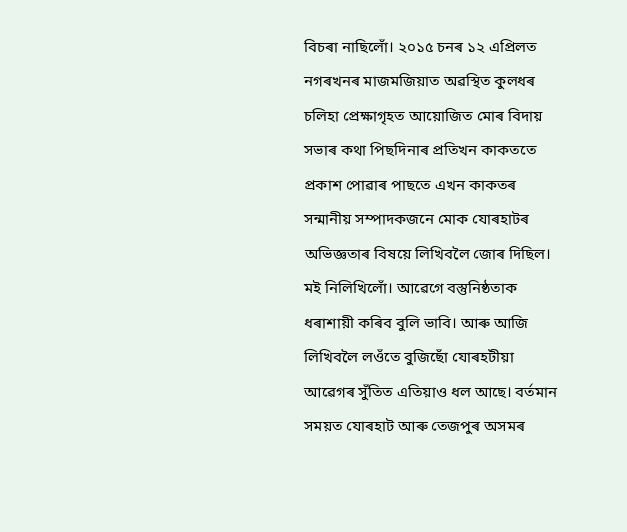বিচৰা নাছিলোঁ। ২০১৫ চনৰ ১২ এপ্ৰিলত নগৰখনৰ মাজমজিয়াত অৱস্থিত কুলধৰ চলিহা প্রেক্ষাগৃহত আয়োজিত মোৰ বিদায় সভাৰ কথা পিছদিনাৰ প্ৰতিখন কাকততে প্রকাশ পোৱাৰ পাছতে এখন কাকতৰ সন্মানীয় সম্পাদকজনে মোক যোৰহাটৰ অভিজ্ঞতাৰ বিষয়ে লিখিবলৈ জোৰ দিছিল। মই নিলিখিলোঁ। আৱেগে বস্তুনিষ্ঠতাক ধৰাশায়ী কৰিব বুলি ভাবি। আৰু আজি লিখিবলৈ লওঁতে বুজিছোঁ যোৰহটীয়া আৱেগৰ সুঁতিত এতিয়াও ধল আছে। বর্তমান সময়ত যোৰহাট আৰু তেজপুৰ অসমৰ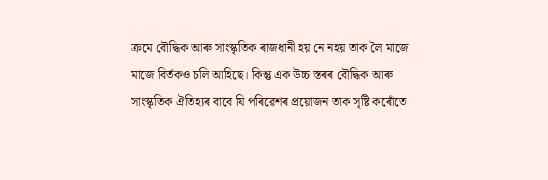ক্ৰমে বৌদ্ধিক আৰু সাংস্কৃতিক ৰাজধানী হয় নে নহয় তাক লৈ মাজে মাজে বির্তকও চলি আহিছে। কিন্তু এক উচ্চ স্তৰৰ বৌদ্ধিক আৰু সাংস্কৃতিক ঐতিহ্যৰ বাবে যি পৰিৱেশৰ প্ৰয়োজন তাক সৃষ্টি কৰোঁতে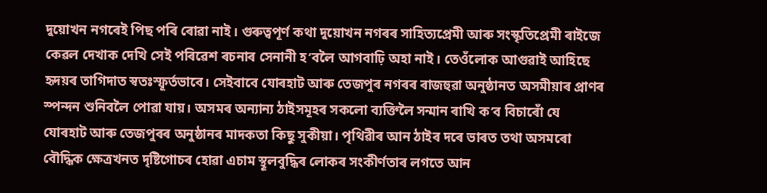দুয়োখন নগৰেই পিছ পৰি ৰোৱা নাই। গুৰুত্বপূৰ্ণ কথা দুয়োখন নগৰৰ সাহিত্যপ্রেমী আৰু সংস্কৃতিপ্রেমী ৰাইজে কেৱল দেখাক দেখি সেই পৰিৱেশ ৰচনাৰ সেনানী হ’বলৈ আগবাঢ়ি অহা নাই। তেওঁলোক আগুৱাই আহিছে হৃদয়ৰ তাগিদাত স্বতঃস্ফূর্তভাবে। সেইবাবে যোৰহাট আৰু তেজপুৰ নগৰৰ ৰাজহুৱা অনুষ্ঠানত অসমীয়াৰ প্ৰাণৰ স্পন্দন শুনিবলৈ পোৱা যায়। অসমৰ অন্যান্য ঠাইসমূহৰ সকলো ব্যক্তিলৈ সন্মান ৰাখি ক’ব বিচাৰোঁ যে যোৰহাট আৰু তেজপুৰৰ অনুষ্ঠানৰ মাদকতা কিছু সুকীয়া। পৃথিৱীৰ আন ঠাইৰ দৰে ভাৰত তথা অসমৰো বৌদ্ধিক ক্ষেত্ৰখনত দৃষ্টিগোচৰ হোৱা এচাম স্থূলবুদ্ধিৰ লোকৰ সংকীর্ণতাৰ লগতে আন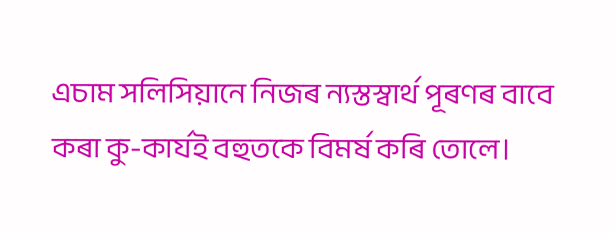এচাম সলিসিয়ানে নিজৰ ন্যস্তস্বার্থ পূৰণৰ বাবে কৰা কু-কাৰ্যই বহুতকে বিমর্ষ কৰি তোলে।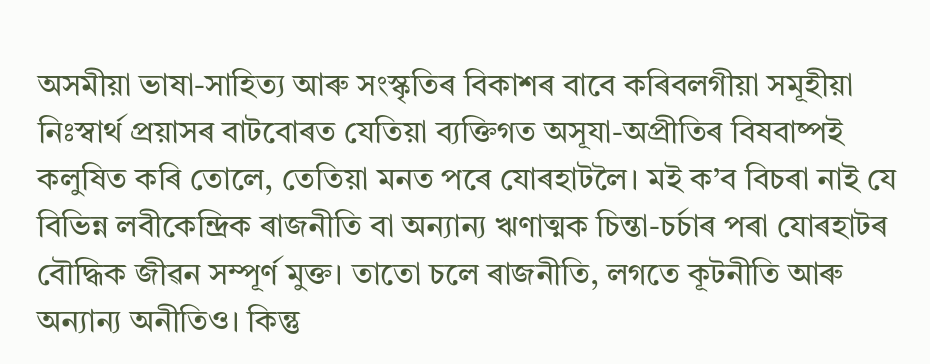অসমীয়া ভাষা-সাহিত্য আৰু সংস্কৃতিৰ বিকাশৰ বাবে কৰিবলগীয়া সমূহীয়া নিঃস্বার্থ প্রয়াসৰ বাটবোৰত যেতিয়া ব্যক্তিগত অসূযা-অপ্ৰীতিৰ বিষবাষ্পই কলুষিত কৰি তোলে, তেতিয়া মনত পৰে যোৰহাটলৈ। মই ক’ব বিচৰা নাই যে বিভিন্ন লবীকেন্দ্ৰিক ৰাজনীতি বা অন্যান্য ঋণাত্মক চিন্তা-চৰ্চাৰ পৰা যোৰহাটৰ বৌদ্ধিক জীৱন সম্পূর্ণ মুক্ত। তাতো চলে ৰাজনীতি, লগতে কূটনীতি আৰু অন্যান্য অনীতিও। কিন্তু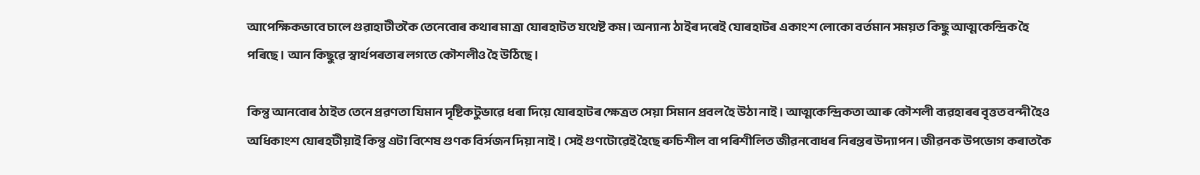আপেক্ষিকভাবে চালে গুৱাহাটীতকৈ তেনেবোৰ কথাৰ মাত্রা যোৰহাটত যথেষ্ট কম। অন্যান্য ঠাইৰ দৰেই যোৰহাটৰ একাংশ লোকো বর্তমান সময়ত কিছু আত্মকেন্দ্ৰিক হৈ পৰিছে। আন কিছুৱে স্বাৰ্থপৰতাৰ লগতে কৌশলীও হৈ উঠিছে।

কিন্তু আনবোৰ ঠাইত তেনে প্রৱণতা যিমান দৃষ্টিকটুভাৱে ধৰা দিয়ে যোৰহাটৰ ক্ষেত্রত সেয়া সিমান প্রবল হৈ উঠা নাই। আত্মকেন্দ্রিকতা আৰু কৌশলী ব্যৱহাৰৰ বৃত্তত বন্দী হৈও অধিকাংশ যোৰহটীয়াই কিন্তু এটা বিশেষ গুণক বির্সজন দিয়া নাই। সেই গুণটোৱেই হৈছে ৰুচিশীল বা পৰিশীলিত জীৱনবোধৰ নিৰন্তৰ উদ্যাপন। জীৱনক উপভোগ কৰাতকৈ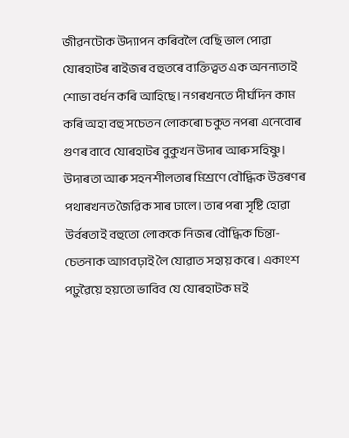জীৱনটোক উদ্যাপন কৰিবলৈ বেছি ভাল পোৱা যোৰহাটৰ ৰাইজৰ বহুতৰে ব্যক্তিত্বত এক অনন্যতাই শোভা বর্ধন কৰি আহিছে। নগৰখনতে দীর্ঘদিন কাম কৰি অহা বহু সচেতন লোকৰো চকুত নপৰা এনেবোৰ গুণৰ বাবে যোৰহাটৰ বুকুখন উদাৰ আৰু সহিষ্ণু। উদাৰতা আৰু সহনশীলতাৰ মিশ্রণে বৌদ্ধিক উত্তৰণৰ পথাৰখনত জৈৱিক সাৰ ঢালে। তাৰ পৰা সৃষ্টি হোৱা উৰ্বৰতাই বহুতো লোককে নিজৰ বৌদ্ধিক চিন্তা-চেতনাক আগবঢ়াই লৈ যোৱাত সহায় কৰে। একাংশ পঢ়ুৱৈয়ে হয়তো ভাবিব যে যোৰহাটক মই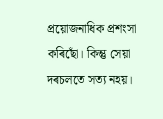প্রয়োজনাধিক প্রশংসা কৰিছোঁ। কিন্তু সেয়া দৰচলতে সত্য নহয়।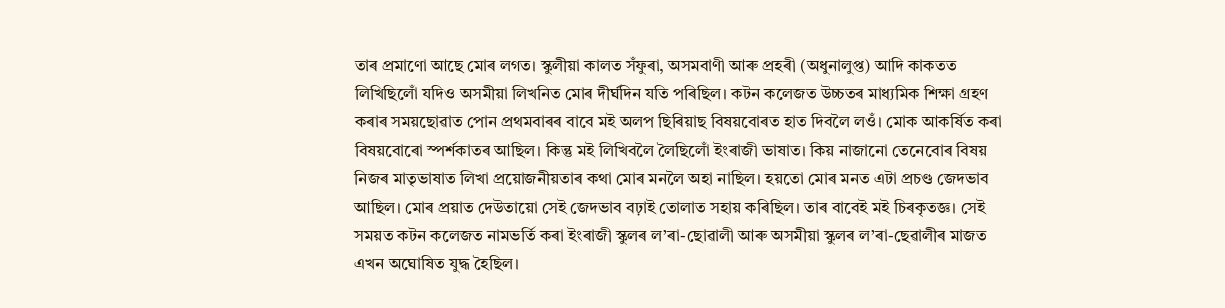তাৰ প্ৰমাণো আছে মোৰ লগত। স্কুলীয়া কালত সঁফুৰা, অসমবাণী আৰু প্ৰহৰী (অধুনালুপ্ত) আদি কাকতত লিখিছিলোঁ যদিও অসমীয়া লিখনিত মোৰ দীর্ঘদিন যতি পৰিছিল। কটন কলেজত উচ্চতৰ মাধ্যমিক শিক্ষা গ্রহণ কৰাৰ সময়ছোৱাত পোন প্ৰথমবাৰৰ বাবে মই অলপ ছিৰিয়াছ বিষয়বোৰত হাত দিবলৈ লওঁ। মোক আকৰ্ষিত কৰা বিষয়বোৰো স্পৰ্শকাতৰ আছিল। কিন্তু মই লিখিবলৈ লৈছিলোঁ ইংৰাজী ভাষাত। কিয় নাজানো তেনেবোৰ বিষয় নিজৰ মাতৃভাষাত লিখা প্রয়োজনীয়তাৰ কথা মোৰ মনলৈ অহা নাছিল। হয়তো মোৰ মনত এটা প্রচণ্ড জেদভাব আছিল। মোৰ প্ৰয়াত দেউতায়ো সেই জেদভাব বঢ়াই তোলাত সহায় কৰিছিল। তাৰ বাবেই মই চিৰকৃতজ্ঞ। সেই সময়ত কটন কলেজত নামভৰ্তি কৰা ইংৰাজী স্কুলৰ ল’ৰা-ছোৱালী আৰু অসমীয়া স্কুলৰ ল’ৰা-ছেৱালীৰ মাজত এখন অঘোষিত যুদ্ধ হৈছিল।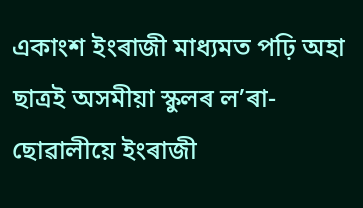একাংশ ইংৰাজী মাধ্যমত পঢ়ি অহা ছাত্ৰই অসমীয়া স্কুলৰ ল’ৰা-ছোৱালীয়ে ইংৰাজী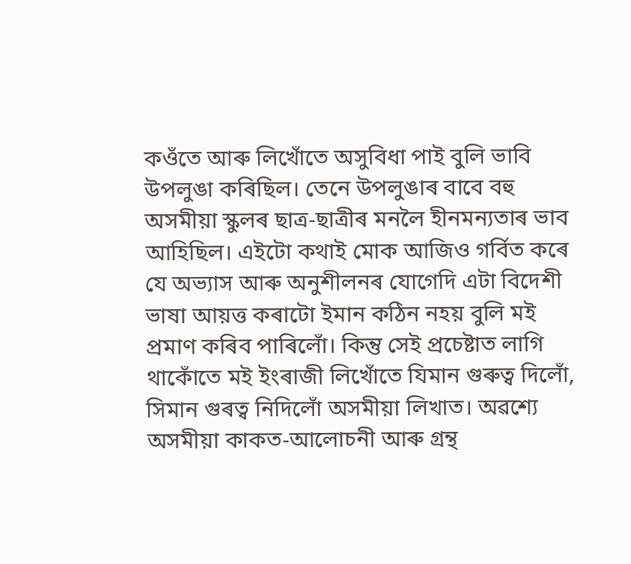কওঁতে আৰু লিখোঁতে অসুবিধা পাই বুলি ভাবি উপলুঙা কৰিছিল। তেনে উপলুঙাৰ বাবে বহু অসমীয়া স্কুলৰ ছাত্ৰ-ছাত্ৰীৰ মনলৈ হীনমন্যতাৰ ভাব আহিছিল। এইটো কথাই মোক আজিও গর্বিত কৰে যে অভ্যাস আৰু অনুশীলনৰ যোগেদি এটা বিদেশী ভাষা আয়ত্ত কৰাটো ইমান কঠিন নহয় বুলি মই প্ৰমাণ কৰিব পাৰিলোঁ। কিন্তু সেই প্রচেষ্টাত লাগি থাকোঁতে মই ইংৰাজী লিখোঁতে যিমান গুৰুত্ব দিলোঁ, সিমান গুৰত্ব নিদিলোঁ অসমীয়া লিখাত। অৱশ্যে অসমীয়া কাকত-আলোচনী আৰু গ্ৰন্থ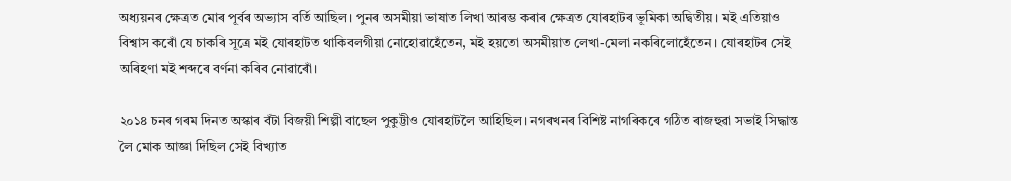অধ্যয়নৰ ক্ষেত্ৰত মোৰ পূৰ্বৰ অভ্যাস বৰ্তি আছিল। পুনৰ অসমীয়া ভাষাত লিখা আৰম্ভ কৰাৰ ক্ষেত্ৰত যোৰহাটৰ ভূমিকা অদ্বিতীয়। মই এতিয়াও বিশ্বাস কৰোঁ যে চাকৰি সূত্ৰে মই যোৰহাটত থাকিবলগীয়া নোহোৱাহেঁতেন, মই হয়তো অসমীয়াত লেখা-মেলা নকৰিলোহেঁতেন। যোৰহাটৰ সেই অৰিহণা মই শব্দৰে বৰ্ণনা কৰিব নোৱাৰোঁ।

২০১৪ চনৰ গৰম দিনত অস্কাৰ বঁটা বিজয়ী শিল্পী বাছেল পুকুট্টীও যোৰহাটলৈ আহিছিল। নগৰখনৰ বিশিষ্ট নাগৰিকৰে গঠিত ৰাজহুৱা সভাই সিদ্ধান্ত লৈ মোক আজ্ঞা দিছিল সেই বিখ্যাত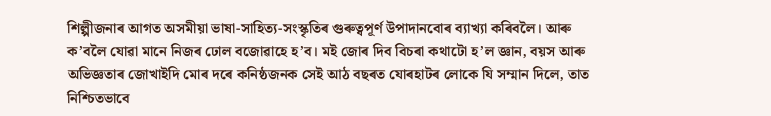শিল্পীজনাৰ আগত অসমীয়া ভাষা-সাহিত্য-সংস্কৃতিৰ গুৰুত্বপূৰ্ণ উপাদানবোৰ ব্যাখ্যা কৰিবলৈ। আৰু ক’বলৈ যোৱা মানে নিজৰ ঢোল বজোৱাহে হ’ব। মই জোৰ দিব বিচৰা কথাটো হ’ল জ্ঞান, বয়স আৰু অভিজ্ঞতাৰ জোখাইদি মোৰ দৰে কনিষ্ঠজনক সেই আঠ বছৰত যোৰহাটৰ লোকে যি সম্মান দিলে, তাত নিশ্চিতভাবে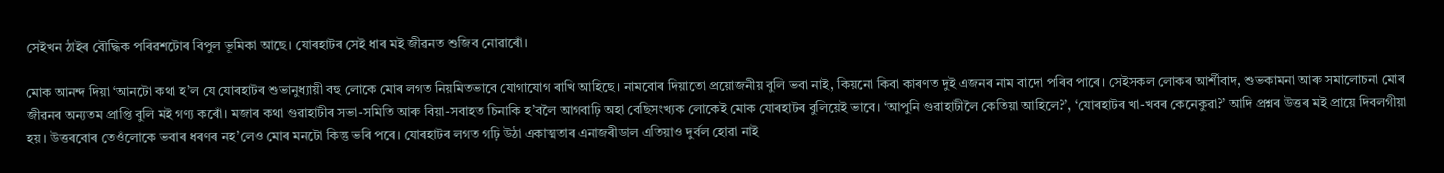সেইখন ঠাইৰ বৌদ্ধিক পৰিৱশটোৰ বিপুল ভূমিকা আছে। যোৰহাটৰ সেই ধাৰ মই জীৱনত শুজিব নোৱাৰোঁ।

মোক আনন্দ দিয়া ‘আনটো কথা হ’ল যে যোৰহাটৰ শুভানুধ্যায়ী বহু লোকে মোৰ লগত নিয়মিতভাবে যোগাযোগ ৰাখি আহিছে। নামবোৰ দিয়াতো প্রয়োজনীয় বুলি ভবা নাই, কিয়নো কিবা কাৰণত দুই এজনৰ নাম বাদো পৰিব পাৰে। সেইসকল লোকৰ আৰ্শীবাদ, শুভকামনা আৰু সমালোচনা মোৰ জীৱনৰ অন্যতম প্রাপ্তি বুলি মই গণ্য কৰোঁ। মজাৰ কথা গুৱাহাটীৰ সভা-সমিতি আৰু বিয়া-সবাহত চিনাকি হ’বলৈ আগবাঢ়ি অহা বেছিসংখ্যক লোকেই মোক যোৰহাটৰ বুলিয়েই ভাবে। ‘আপুনি গুৱাহাটীলৈ কেতিয়া আহিলে?’, ‘যোৰহাটৰ খা-খবৰ কেনেকুৱা?’ আদি প্ৰশ্নৰ উত্তৰ মই প্ৰায়ে দিবলগীয়া হয়। উত্তৰবোৰ তেওঁলোকে ভবাৰ ধৰণৰ নহ’লেও মোৰ মনটো কিন্তু ভৰি পৰে। যোৰহাটৰ লগত গঢ়ি উঠা একাত্মতাৰ এনাজৰীডাল এতিয়াও দুর্বল হোৱা নাই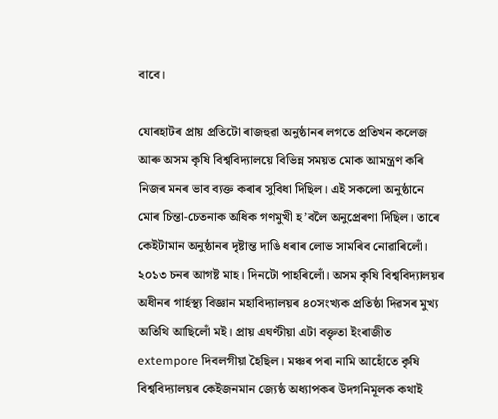বাবে।

যোৰহাটৰ প্ৰায় প্ৰতিটো ৰাজহুৱা অনুষ্ঠানৰ লগতে প্ৰতিখন কলেজ আৰু অসম কৃষি বিশ্ববিদ্যালয়ে বিভিন্ন সময়ত মোক আমন্ত্ৰণ কৰি নিজৰ মনৰ ভাব ব্যক্ত কৰাৰ সুবিধা দিছিল। এই সকলো অনুষ্ঠানে মোৰ চিন্তা-চেতনাক অধিক গণমুখী হ’বলৈ অনুপ্ৰেৰণা দিছিল। তাৰে কেইটামান অনুষ্ঠানৰ দৃষ্টান্ত দাঙি ধৰাৰ লোভ সামৰিব নোৱাৰিলোঁ। ২০১৩ চনৰ আগষ্ট মাহ। দিনটো পাহৰিলোঁ। অসম কৃষি বিশ্ববিদ্যালয়ৰ অধীনৰ গার্হস্থ্য বিজ্ঞান মহাবিদ্যালয়ৰ ৪০সংখ্যক প্রতিষ্ঠা দিৱসৰ মুখ্য অতিথি আছিলোঁ মই। প্রায় এঘণ্টীয়া এটা বক্তৃতা ইংৰাজীত extempore দিবলগীয়া হৈছিল। মঞ্চৰ পৰা নামি আহোঁতে কৃষি বিশ্ববিদ্যালয়ৰ কেইজনমান জ্যেষ্ঠ অধ্যাপকৰ উদগনিমূলক কথাই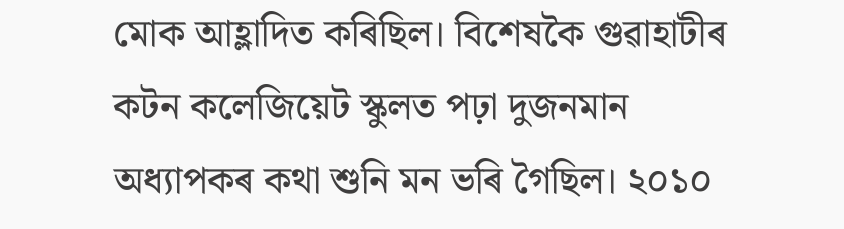মোক আহ্লাদিত কৰিছিল। বিশেষকৈ গুৱাহাটীৰ কটন কলেজিয়েট স্কুলত পঢ়া দুজনমান অধ্যাপকৰ কথা শুনি মন ভৰি গৈছিল। ২০১০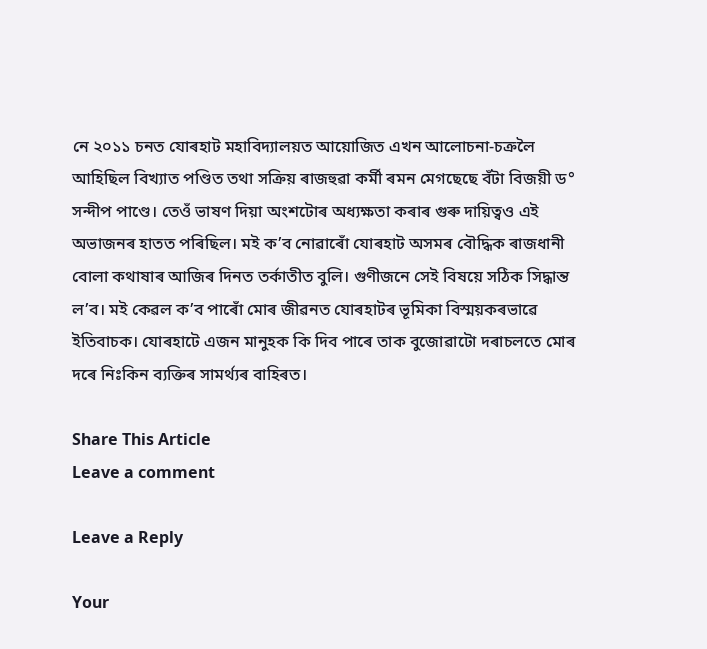নে ২০১১ চনত যোৰহাট মহাবিদ্যালয়ত আয়োজিত এখন আলোচনা-চক্রলৈ আহিছিল বিখ্যাত পণ্ডিত তথা সক্রিয় ৰাজহুৱা কৰ্মী ৰমন মেগছেছে বঁটা বিজয়ী ড° সন্দীপ পাণ্ডে। তেওঁ ভাষণ দিয়া অংশটোৰ অধ্যক্ষতা কৰাৰ গুৰু দায়িত্বও এই অভাজনৰ হাতত পৰিছিল। মই ক’ব নোৱাৰোঁ যোৰহাট অসমৰ বৌদ্ধিক ৰাজধানী বোলা কথাষাৰ আজিৰ দিনত তর্কাতীত বুলি। গুণীজনে সেই বিষয়ে সঠিক সিদ্ধান্ত ল’ব। মই কেৱল ক’ব পাৰোঁ মোৰ জীৱনত যোৰহাটৰ ভূমিকা বিস্ময়কৰভাৱে ইতিবাচক। যোৰহাটে এজন মানুহক কি দিব পাৰে তাক বুজোৱাটো দৰাচলতে মোৰ দৰে নিঃকিন ব্যক্তিৰ সামৰ্থ্যৰ বাহিৰত।

Share This Article
Leave a comment

Leave a Reply

Your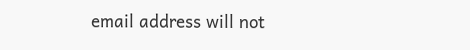email address will not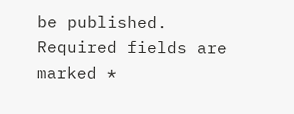be published. Required fields are marked *